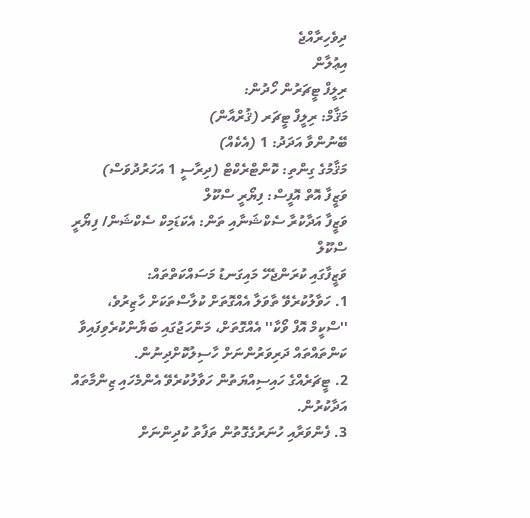ދިވެހިރާއްޖެ
އިޢުލާން
ރިލީފް ޓީޗަރުން ހޯދުން:
މަޤާމް: ރިލީފް ޓީޗަރ (ޤުރްއާން)
ބޭނުންވާ އަދަދު: 1 (އެކެއް)
މަޤާމުގެ ގިންތި: ކޮންޓްރެކްޓް (ދިރާސީ 1 އަހަރުދުވަސް)
ވަޒީފާ އޮތް އޮފީސް: ފިޔޯރީ ސްކޫލް
ވަޒީފާ އަދާކުރާ ސެކްޝަނާއި ތަން: އެކަޑަމިކް ސެކްޝަން/ ފިޔޯރީ ސްކޫލް
ވަޒީފާގައި ކުރަންޖެހޭ މައިގަނޑު މަސައްކަތްތައް:
1. ހަވާލުކުރެވޭ ތާވަލާ އެއްގޮތަށް ކުލާސްތަކަށް ހާޒިރުވެ، ''ސްކީމް އޮފް ވޯކާ'' އެއްގޮތަށް، މަންހަޖުގައި ބަޔާންކުރެވިފައިވާ ކަންތައްތައް ދަރިވަރުންނަށް ހާސިލުކޮށްދިނުން.
2. ޓީޗަރެއްގެ ހައިސިއްޔަތުން ހަވާލުކުރެވޭ އެންމެހައި ޒިންމާތައް އަދާކުރުން.
3. ފެންވަރާއި ހުނަރުގެގޮތުން ތަފާތު ކުދިންނަށް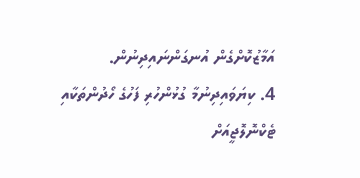އަމާޒުކޮށްގެން އުނގަންނައިދިނުން.
4. ކިޔަވައިދިނުމާ ގުޅުންހުރި ފަހުގެ ހޯދުންތަކާއި ޓެކްނޮލޮޖީއަށް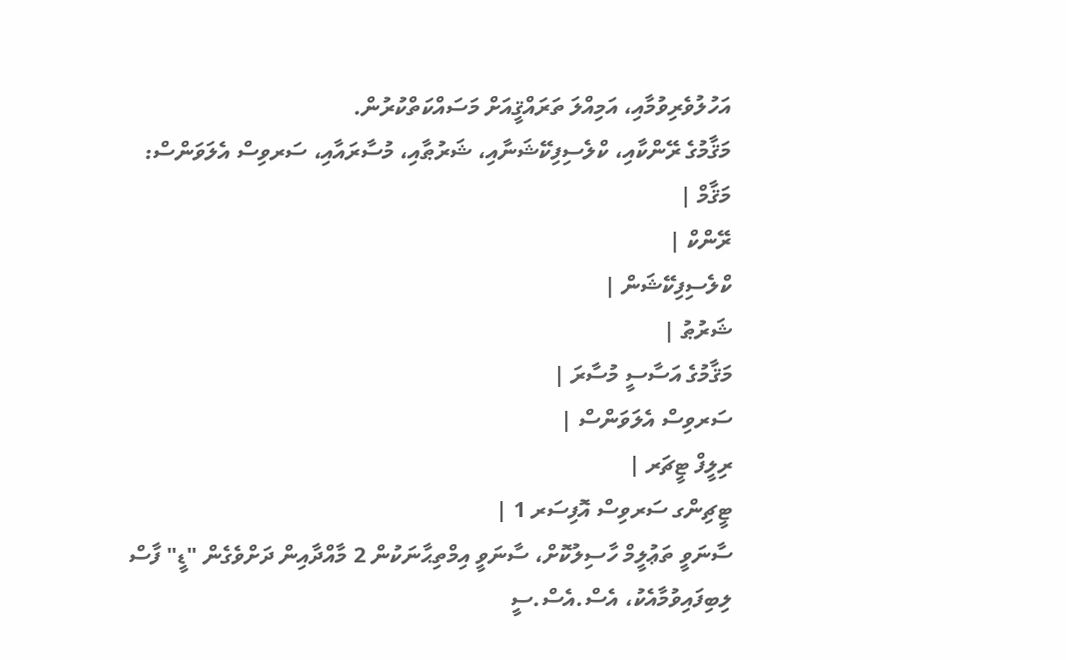އަހުލުވެރިވުމާއި، އަމިއްލަ ތަރައްޤީއަށް މަސައްކަތްކުރުން.
މަޤާމުގެ ރޭންކާއި، ކްލެސިފިކޭޝަނާއި، ޝަރުޠާއި، މުސާރައާއި، ސަރވިސް އެލަވަންސް:
މަޤާމް |
ރޭންކް |
ކްލެސިފިކޭޝަން |
ޝަރުޠު |
މަޤާމުގެ އަސާސީ މުސާރަ |
ސަރވިސް އެލަވަންސް |
ރިލީފް ޓީޗަރ |
ޓީޗިންގ ސަރވިސް އޮފިސަރ 1 |
ސާނަވީ ތަޢުލީމް ހާސިލުކޮށް، ސާނަވީ އިމްތިޙާނަކުން 2 މާއްދާއިން ދަށްވެގެން "ޑީ" ފާސް ލިބިފައިވުމާއެކު، އެސް.އެސް.ސީ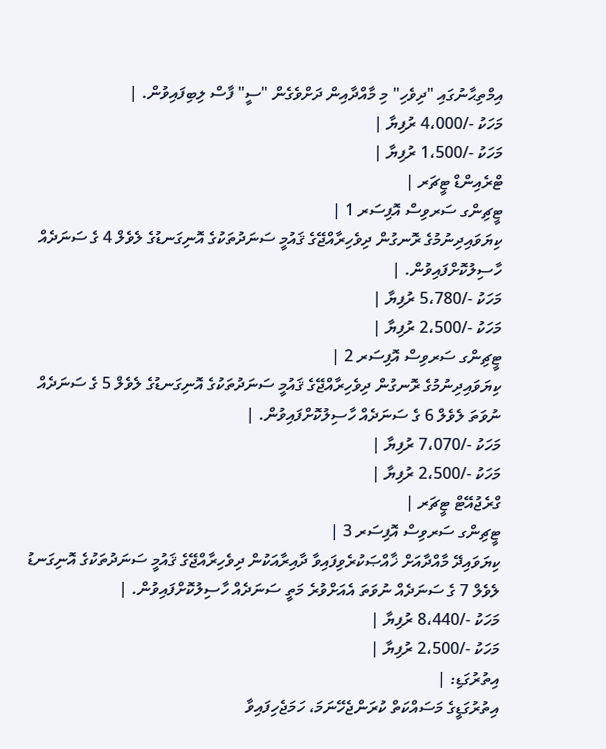އިމްތިޙާނުގައި "ދިވެހި" މި މާއްދާއިން ދަށްވެގެން "ސީ" ފާސް ލިބިފައިވުން. |
މަހަކު -/4،000 ރުފިޔާ |
މަހަކު -/1،500 ރުފިޔާ |
ޓްރެއިންޑް ޓީޗަރ |
ޓީޗިންގ ސަރވިސް އޮފިސަރ 1 |
ކިޔަވައިދިނުމުގެ ރޮނގުން ދިވެހިރާއްޖޭގެ ޤައުމީ ސަނަދުތަކުގެ އޮނިގަނޑުގެ ލެވެލް 4 ގެ ސަނަދެއް ހާސިލުކޮށްފައިވުން. |
މަހަކު -/5،780 ރުފިޔާ |
މަހަކު -/2،500 ރުފިޔާ |
ޓީޗިންގ ސަރވިސް އޮފިސަރ 2 |
ކިޔަވައިދިނުމުގެ ރޮނގުން ދިވެހިރާއްޖޭގެ ޤައުމީ ސަނަދުތަކުގެ އޮނިގަނޑުގެ ލެވެލް 5 ގެ ސަނަދެއް ނުވަތަ ލެވެލް 6 ގެ ސަނަދެއް ހާސިލުކޮށްފައިވުން. |
މަހަކު -/7،070 ރުފިޔާ |
މަހަކު -/2،500 ރުފިޔާ |
ގްރެޖުއޭޓް ޓީޗަރ |
ޓީޗިންގ ސަރވިސް އޮފިސަރ 3 |
ކިޔަވައިދޭ މާއްދާއަށް ޚާއްޞަކުރެވިފައިވާ ދާއިރާއަކުން ދިވެހިރާއްޖޭގެ ޤައުމީ ސަނަދުތަކުގެ އޮނިގަނޑު ލެވެލް 7 ގެ ސަނަދެއް ނުވަތަ އެއަށްވުރެ މަތީ ސަނަދެއް ހާސިލުކޮށްފައިވުން. |
މަހަކު -/8،440 ރުފިޔާ |
މަހަކު -/2،500 ރުފިޔާ |
އިތުރުގަޑި: |
އިތުރުގަޑީގެ މަސައްކަތް ކުރަންޖެހޭނަމަ، ހަމަޖެހިފައިވާ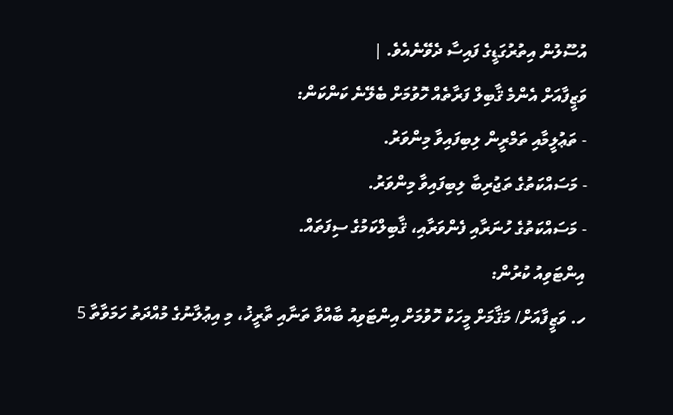އުސޫލުން އިތުރުގަޑީގެ ފައިސާ ދެވޭނެއެވެ. |
ވަޒީފާއަށް އެންމެ ޤާބިލް ފަރާތެއް ހޮވުމަށް ބެލޭނެ ކަންކަން:
- ތަޢުލީމާއި ތަމްރީން ލިބިފައިވާ މިންވަރު.
- މަސައްކަތުގެ ތަޖުރިބާ ލިބިފައިވާ މިންވަރު.
- މަސައްކަތުގެ ހުނަރާއި ފެންވަރާއި، ޤާބިލްކަމުގެ ސިފަތައް.
އިންޓަވިއު ކުރުން:
ހ. ވަޒީފާއަށް/ މަޤާމަށް މީހަކު ހޮވުމަށް އިންޓަވިއު ބާއްވާ ތަނާއި ތާރީޚު، މި އިޢުލާނުގެ މުއްދަތު ހަމަވާތާ 5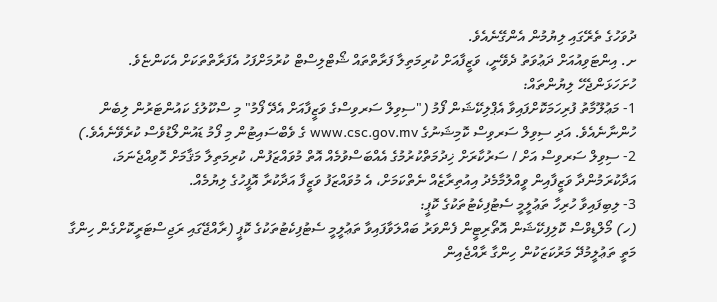ދުވަހުގެ ތެރޭގައި ލިޔުމުން އެންގޭނެއެވެ.
ށ. އިންޓަވިއުއަށް ދަޢުވަތު ދެވޭނީ، ވަޒީފާއަށް ކުރިމަތިލާ ފަރާތްތައް ޝޯޓްލިސްޓް ކުރުމަށްފަހު އެފަރާތްތަކަށް އެކަންޏެވެ.
ހުށަހަޅަންޖެހޭ ލިޔުންތައް:
1- މަޢުލޫމާތު ފުރިހަމަކޮށްފައިވާ އެޕްލިކޭޝަން ފޯމު ("ސިވިލް ސަރވިސްގެ ވަޒީފާއަށް އެދޭ ފޯމު" މި ސްކޫލުގެ ކައުންޓަރުން ލިބެން ހުންނާނެއެވެ. އަދި ސިވިލް ސަރވިސް ކޮމިޝަނުގެ www.csc.gov.mv ގެ ވެބްސައިޓުން މި ފޯމު ޑައުންލޯޑުވެސް ކުރެވޭނެއެވެ.)
2- ސިވިލް ސަރވިސް އަށް / ސަރުކާރަށް ޚިދުމަތްކުރުމުގެ އެއްބަސްވުމެއް އޮތް މުވައްޒަފުން، ކުރިމަތިލާ މަޤާމަށް ހޮވިއްޖެނަމަ، އަދާކުރަމުންދާ ވަޒީފާއިން ވީއްލުމާމެދު އިއުތިރާޒެއް ނެތްކަމަށް، އެ މުވައްޒަފު ވަޒީފާ އަދާކުރާ އޮފީހުގެ ލިޔުމެއް.
3- ލިބިފައިވާ ހުރިހާ ތަޢުލީމީ ސެޓުފިކެޓުތަކުގެ ކޮޕީ:
(ހ) މޯލްޑިވްސް ކޮލިފިކޭޝަން އޮތޯރިޓީން ފެންވަރު ބައްލަވާފައިވާ ތަޢުލީމީ ސެޓުފިކެޓުތަކުގެ ކޮޕީ (ރާއްޖޭގައި ރަޖިސްޓަރީކޮށްގެން ހިންގާ މަތީ ތަޢުލީމުދޭ މަރުކަޒަކުން ހިންގާ ރާއްޖެއިން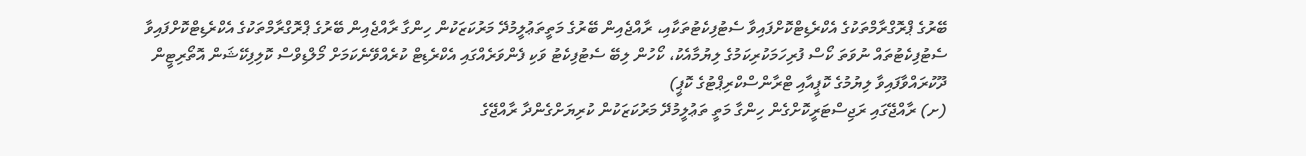ބޭރުގެ ޕްރޮގްރާމްތަކުގެ އެކްރެޑިޓްކޮށްފައިވާ ސެޓުފިކެޓުތަކާއި، ރާއްޖެއިން ބޭރުގެ މަތީތަޢުލީމުދޭ މަރުކަޒަކުން ހިންގާ ރާއްޖެއިން ބޭރުގެ ޕްރޮގްރާމްތަކުގެ އެކްރެޑިޓްކޮށްފައިވާ ސެޓުފިކެޓުތައް ނުވަތަ ކޯސް ފުރިހަމަކުރިކަމުގެ ލިޔުމާއެކު، ކޯހުން ލިބޭ ސެޓުފިކެޓު ވަކި ފެންވަރެއްގައި އެކްރެޑިޓް ކުރެއްވޭނެކަމަށް މޯލްޑިވްސް ކޮލިފިކޭޝަން އޮތޯރިޓީން ދޫކުރައްވާފައިވާ ލިޔުމުގެ ކޮޕީއާއި ޓްރާންސްކްރިޕްޓުގެ ކޮޕީ)
(ށ) ރާއްޖޭގައި ރަޖިސްޓަރީކޮށްގެން ހިންގާ މަތީ ތަޢުލީމުދޭ މަރުކަޒަކުން ކުރިޔަށްގެންދާ ރާއްޖޭގެ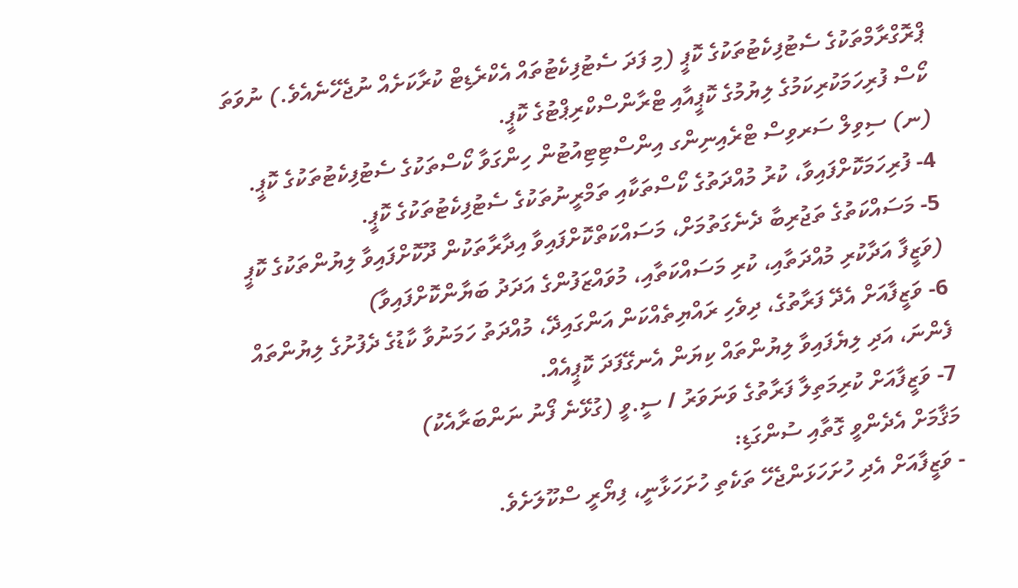ޕްރޮގްރާމްތަކުގެ ސެޓުފިކެޓުތަކުގެ ކޮޕީ (މި ފަދަ ސެޓުފިކެޓުތައް އެކްރެޑިޓް ކުރާކަށެއް ނުޖެހޭނެއެވެ.) ނުވަތަ ކޯސް ފުރިހަމަކުރިކަމުގެ ލިޔުމުގެ ކޮޕީއާއި ޓްރާންސްކްރިޕްޓުގެ ކޮޕީ.
(ނ) ސިވިލް ސަރވިސް ޓްރެއިނިންގ އިންސްޓިޓިއުޓުން ހިންގަވާ ކޯސްތަކުގެ ސެޓުފިކެޓުތަކުގެ ކޮޕީ.
4- ފުރިހަމަކޮށްފައިވާ، ކުރު މުއްދަތުގެ ކޯސްތަކާއި ތަމްރީނުތަކުގެ ސެޓުފިކެޓުތަކުގެ ކޮޕީ.
5- މަސައްކަތުގެ ތަޖުރިބާ ދެނެގަތުމަށް، މަސައްކަތްކޮށްފައިވާ އިދާރާތަކުން ދޫކޮށްފައިވާ ލިޔުންތަކުގެ ކޮޕީ (ވަޒީފާ އަދާކުރި މުއްދަތާއި، ކުރި މަސައްކަތާއި، މުވައްޒަފުންގެ އަދަދު ބަޔާންކޮށްފައިވާ)
6- ވަޒީފާއަށް އެދޭ ފަރާތުގެ، ދިވެހި ރައްޔިތެއްކަން އަންގައިދޭ، މުއްދަތު ހަމަނުވާ ކާޑުގެ ދެފުށުގެ ލިޔުންތައް ފެންނަ، އަދި ލިޔެފައިވާ ލިޔުންތައް ކިޔަން އެނގޭފަދަ ކޮޕީއެއް.
7- ވަޒީފާއަށް ކުރިމަތިލާ ފަރާތުގެ ވަނަވަރު / ސީ.ވީ (ގުޅޭނެ ފޯނު ނަންބަރާއެކު)
މަޤާމަށް އެދެންވީ ގޮތާއި ސުންގަޑި:
- ވަޒީފާއަށް އެދި ހުށަހަޅަންޖެހޭ ތަކެތި ހުށަހަޅާނީ، ފިޔޯރީ ސްކޫލަށެވެ.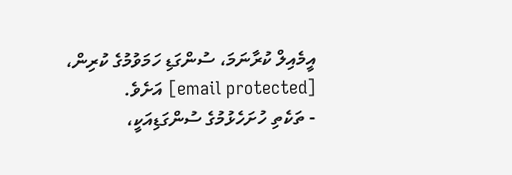އީމެއިލް ކުރާނަމަ، ސުންގަޑި ހަމަވުމުގެ ކުރިން، [email protected] އަށެވެ.
- ތަކެތި ހުށަހެޅުމުގެ ސުންގަޑިއަކީ،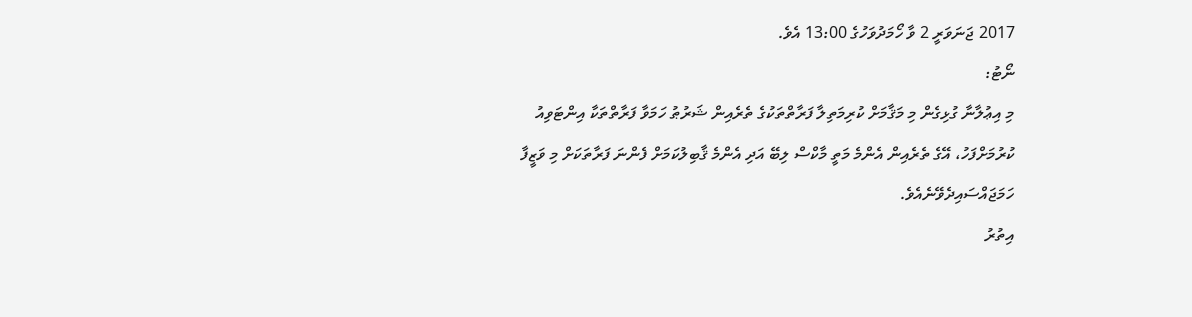2017 ޖަނަވަރީ 2 ވާ ހޯމަދުވަހުގެ 13:00 އެވެ.
ނޯޓު:
މި އިޢުލާނާ ގުޅިގެން މި މަޤާމަށް ކުރިމަތިލާ ފަރާތްތަކުގެ ތެރެއިން ޝަރުޠު ހަމަވާ ފަރާތްތަކާ އިންޓަވިއު ކުރުމަށްފަހު، އޭގެ ތެރެއިން އެންމެ މަތީ މާކްސް ލިބޭ އަދި އެންމެ ޤާބިލުކަމަށް ފެންނަ ފަރާތަކަށް މި ވަޒީފާ ހަމަޖައްސައިދެވޭނެއެވެ.
އިތުރު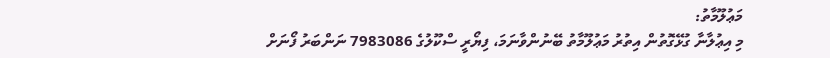މަޢުލޫމާތު:
މި އިޢުލާނާ ގުޅޭގޮތުން އިތުރު މަޢުލޫމާތު ބޭނުންވާނަމަ، ފިޔޯރީ ސްކޫލުގެ 7983086 ނަންބަރު ފޯނަށް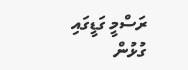ރަސްމީ ގަޑީގައި ގުޅުން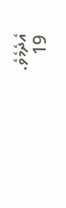އެދެމެވެ.
19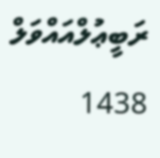ރަބީޢުލްއައްވަލް 1438